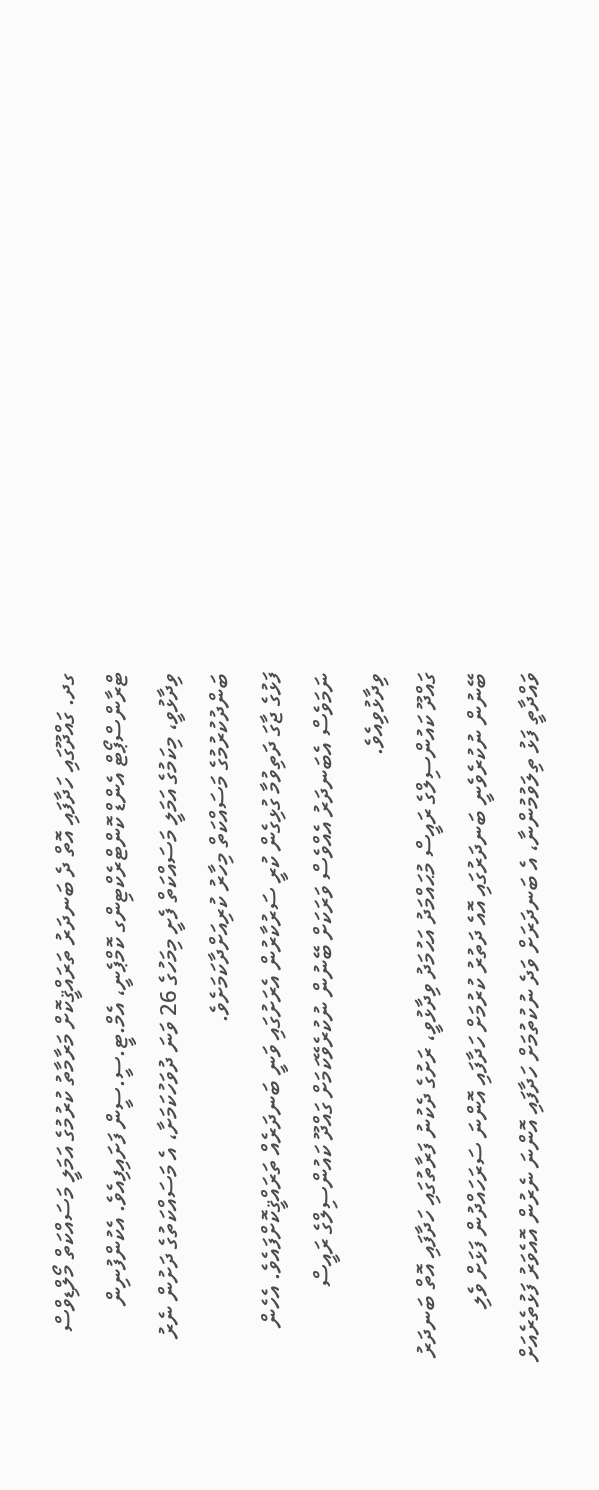ގދ. ގައްދޫގައި ހަދާފައި އޮތް ދެ ބަނދަރު ތަރައްޤީކޮށް މަރާމާތު ކުރުމުގެ އަމަލީ މަސައްކަތް މޯލްޑިވްސް ޓްރާންސްޕޯޓް އެންޑް ކޮންޓްރެކްޓިންގ ކޮމްޕެނީ، އެމް.ޓީ.ސީ.ސީން ފަށައިފިއެވެ. އެކުންފުނިން ވިދާޅުވީ، މިކަމުގެ އަމަލީ މަސައްކަތް ފެށީ މިމަހުގެ 26 ވަނަ ދުވަހުކަމަށާ، އެ މަސައްކަތުގެ ދަށުން ނެރު ބަންދުކުރުމުގެ މަސައްކަތް މިހާރު ކުރިއަށްދާކަމަށެވެ.
ފަޅުގެ ޖާގަ ދަތިވުމާ ގުޅިގެން ކުރީ ސަރުކާރުން އެރަށުގައި ވަނީ ބަނދަރެއް ތަރައްޤީކޮށްފައެވެ. އެހެން ނަމަވެސް އެބަނދަރު އެއްވެސް ވަރަކަށް ބޭނުން ނުކުރެވޭކަމަށް ގައްދޫ ކައުންސިލްގެ ރައީސް ވިދާޅުވިއެވެ.
ގައްދޫ ކައުންސިލްގެ ރައީސް މުޙައްމަދު އަޙުމަދު ވިދާޅުވީ، ރަށުގެ ދެކުނު ފަރާތުގައި ހަދާފައި އޮތް ބަނދަރު ބޭނުން ނުކުރެވެނީ ބަނދަރުގައި އޮއެ ދަތުރު ކުރުމަށް ހަދާފައި އޮންނަ ސަރަހައްދުން ފަޅަށް ވެލި ވައްދާތީ ފަޅު ތިލަވުމުންނާ، އެ ބަނދަރަށް ވަދެ ނުކުތުމަށް ހަދާފައި އޮންނަ ނެރުން އޮއެވަރު ފަޅުތެރެއަށް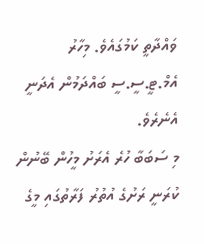ވައްދާތީ ކަމުގައެވެ. މިހާރު އެމް.ޓީ.ސީ.ސީ ބައްދަމުން އެދަނީ އެނެރެވެ.
މި ސަބަބާ ހުރެ އެރަށު މީހުން ބޭނުން ކުރަނީ ރަށުގެ އުތުރު ފަރާތުގައި މީގެ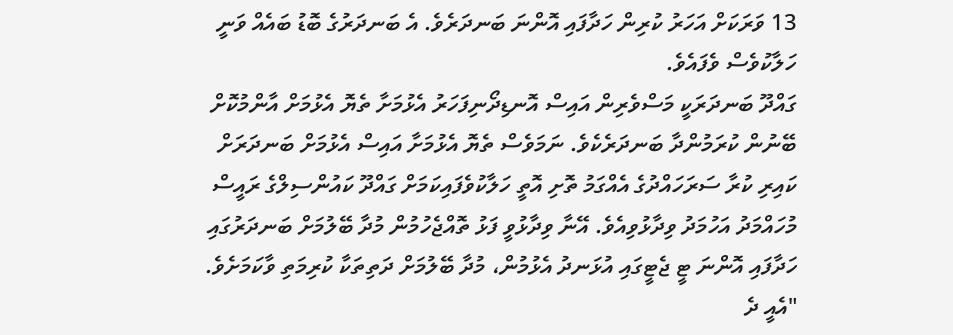13 ވަރަކަށް އަހަރު ކުރިން ހަދާފައި އޮންނަ ބަނދަރެވެ. އެ ބަނދަރުގެ ބޮޑު ބައެއް ވަނީ ހަލާކުވެސް ވެފައެވެ.
ގައްދޫ ބަނދަރަކީ މަސްވެރިން އައިސް އޮނޑިދޯނިފަހަރު އެޅުމަށާ ތެޔޮ އެޅުމަށް އާންމުކޮށް ބޭނުން ކުރަމުންދާ ބަނދަރެކެވެ. ނަމަވެސް ތެޔޮ އެޅުމަށާ އައިސް އެޅުމަށް ބަނދަރަށް ކައިރި ކުރާ ސަރަހައްދުގެ އެއްގަމު ތޮށި އޮތީ ހަލާކުވެފައިކަމަށް ގައްދޫ ކައުންސިލްގެ ރައީސް މުހައްމަދު އަހުމަދު ވިދާޅުވިއެވެ. އޭނާ ވިދާޅުވީ ފަޅު ތޮއްޖެހުމުން މުދާ ބޭލުމަށް ބަނދަރުގައި ހަދާފައި އޮންނަ ޓީ ޖެޓީގައި އުޅަނދު އެޅުމުން، މުދާ ބޭލުމަށް ދަތިތަކާ ކުރިމަތި ވާކަމަށެވެ.
"އެއީ ދެ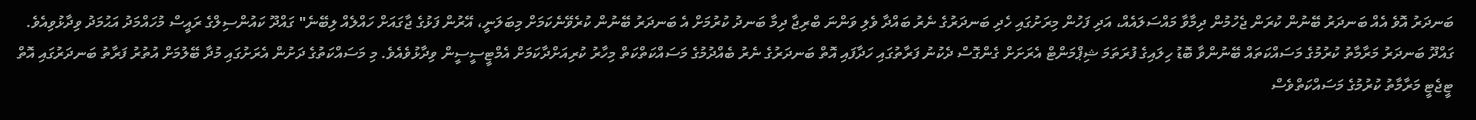ބަނދަރު އޮވެ އެއް ބަނދަރު ބޭނުން ކުރަން ޖެހުމުން ދިމާވާ މައްސަލައެއް، އަދި ފަހުން މިރަށުގައި ހެދި ބަނދަރުގެ ނެރު ބައްދާ ވެލި ވަންނަ ބްރިޖާ ދިމާ ބަނދު ކުރުމަށް އެ ބަނދަރު ބޭނުން ކުރެވޭނެކަމަށް މިބަލަނީ، އޭރުން ފަޅުގެ ޖާގައަށް ހައްލެއް ލިބޭނެ" ގައްދޫ ކައުންސިލްގެ ރައީސް މުހައްމަދު އަޙުމަދު ވިދާޅުވިއެވެ.
ގައްދޫ ބަނދަރު މަރާމާތު ކުރުމުގެ މަސައްކަތައް ބޭނުންވާ ބޮޑު ހިލައިގެ ފުރަތަމަ ޝިޕްމަންޓް އެރަށަށް ގެންގޮސް ދެކުނު ފަރާތުގައި ހަދާފައި އޮތް ބަނދަރުގެ ނެރު ބެއްދުމުގެ މަސައްކަތްކަތް މިހާރު ކުރިއަށްދާކަމަށް އެމްޓީސީސީން ވިދާޅުވެއެވެ. މި މަސައްކަތުގެ ދަށުން އެރަށުގައި މުދާ ބޭލުމަށް އުތުރު ފަރާތު ބަނދަރުގައި އޮތް ޓީޖެޓީ މަރާމާތު ކުރުމުގެ މަސައްކަތްވެސް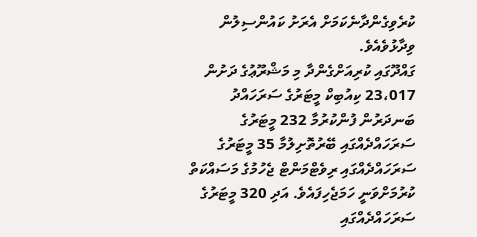ކުރެވިގެންދާނެކަމަށް އެރަށު ކައުންސިލުން ވިދާޅުވެއެވެ.
ގައްދޫގައި ކުރިއަށްގެންދާ މި މަޝްރޫޢުގެ ދަށުން 23،017 ކިއުބިކް މީޓަރުގެ ސަރަހައްދު ބަނދަރުން ފުންކުރުމާ 232 މީޓަރުގެ ސަރަހައްދެއްގައި ބޭރުތޮށިލުމާ 35 މީޓަރުގެ ސަރަހައްދެއްގައި ރިވެޓްމަންޓް ޖެހުމުގެ މަސައްކަތް ކުރުމަށްވަނީ ހަމަޖެހިފައެވެ. އަދި 320 މީޓަރުގެ ސަރަހައްދެއްގައި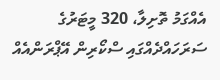އެއްގަމު ތޮށިލާ، 320 މީޓަރުގެ ސަރަހައްދެއްގައި ސްކޯރިން އޭޕްރަންއެއް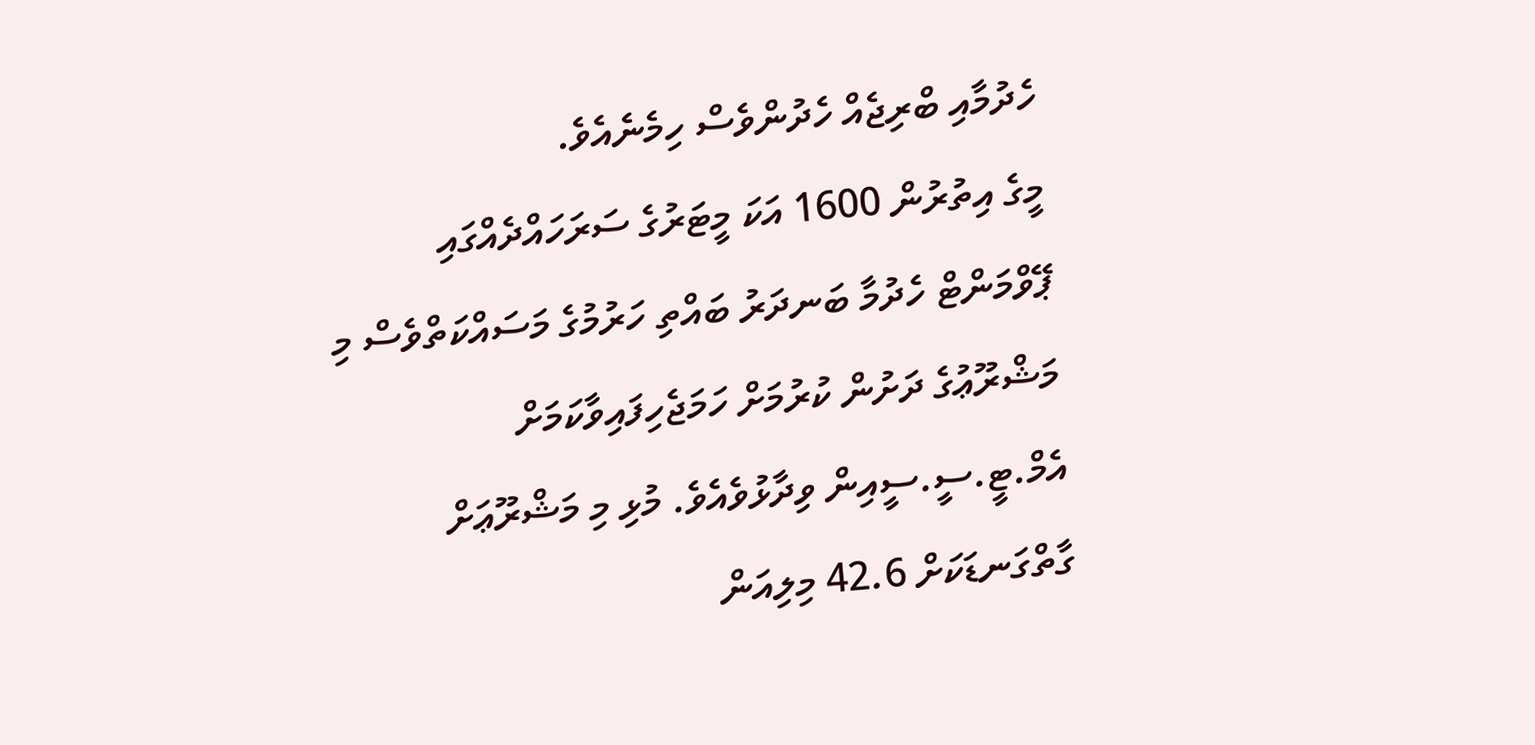ހެދުމާއި ބްރިޖެއް ހެދުންވެސް ހިމެނެއެވެ.
މީގެ އިތުރުން 1600 އަކަ މީޓަރުގެ ސަރަހައްދެއްގައި ޕޭވްމަންޓް ހެދުމާ ބަނދަރު ބައްތި ހަރުމުގެ މަސައްކަތްވެސް މި މަޝްރޫޢުގެ ދަށުން ކުރުމަށް ހަމަޖެހިފައިވާކަމަށް އެމް.ޓީ.ސީ.ސީއިން ވިދާޅުވެއެވެ. މުޅި މި މަޝްރޫޢަށް ގާތްގަނޑަކަށް 42.6 މިލިއަން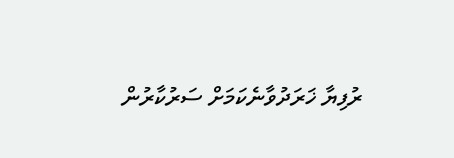ރުފިޔާ ޚަރަދުވާނެކަމަށް ސަރުކާރުން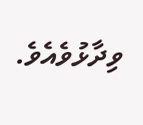ވިދާޅުވެއެވެ.